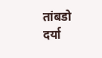तांबडो दर्या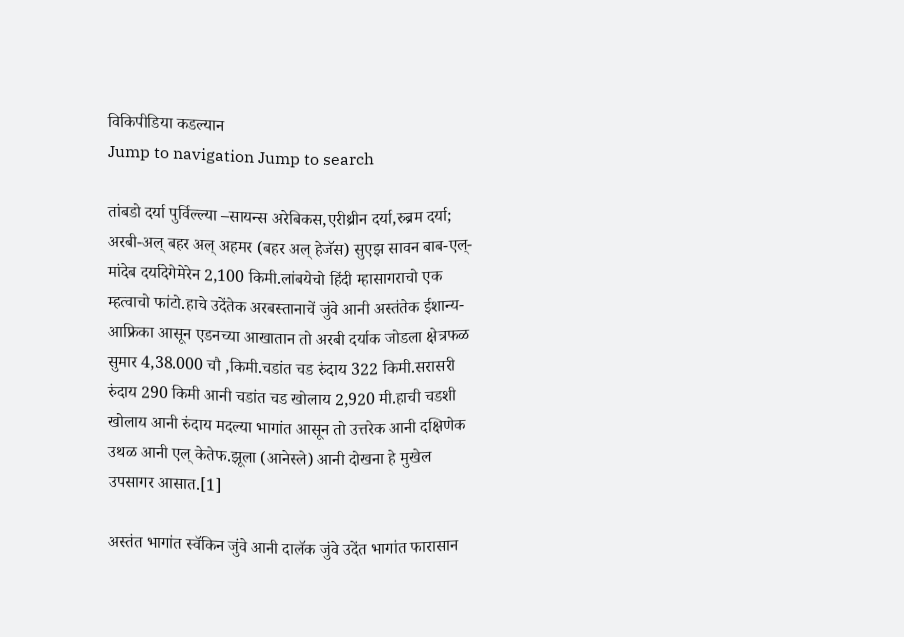विकिपीडिया कडल्यान
Jump to navigation Jump to search

तांबडो दर्या पुर्विल्ल्या –सायन्स अरेबिकस,एरीथ्रीन दर्या,रुब्रम दर्या; अरबी-अल् बहर अल् अहमर (बहर अल् हेजॅस) सुएझ सावन बाब-एल्-मांदेब दर्यादेगेमेरेन 2,100 किमी.लांबयेचो हिंदी म्हासागराचो एक म्हत्वाचो फांटो.हाचे उदेंतेक अरबस्तानाचें जुंवे आनी अस्तंतेक ईशान्य-आफ्रिका आसून एडनच्या आखातान तो अरबी दर्याक जोडला क्षेत्रफळ सुमार 4,38.000 चौ ,किमी.चडांत चड रुंदाय 322 किमी.सरासरी रुंदाय 290 किमी आनी चडांत चड खोलाय 2,920 मी.हाची चडशी खोलाय आनी रुंदाय मदल्या भागांत आसून तो उत्तरेक आनी दक्षिणेक उथळ आनी एल् केतेफ.झूला (आनेस्ले) आनी दोखना हे मुखेल उपसागर आसात.[1]

अस्तंत भागांत स्वॅकिन जुंवे आनी दालॅक जुंवे उदेंत भागांत फारासान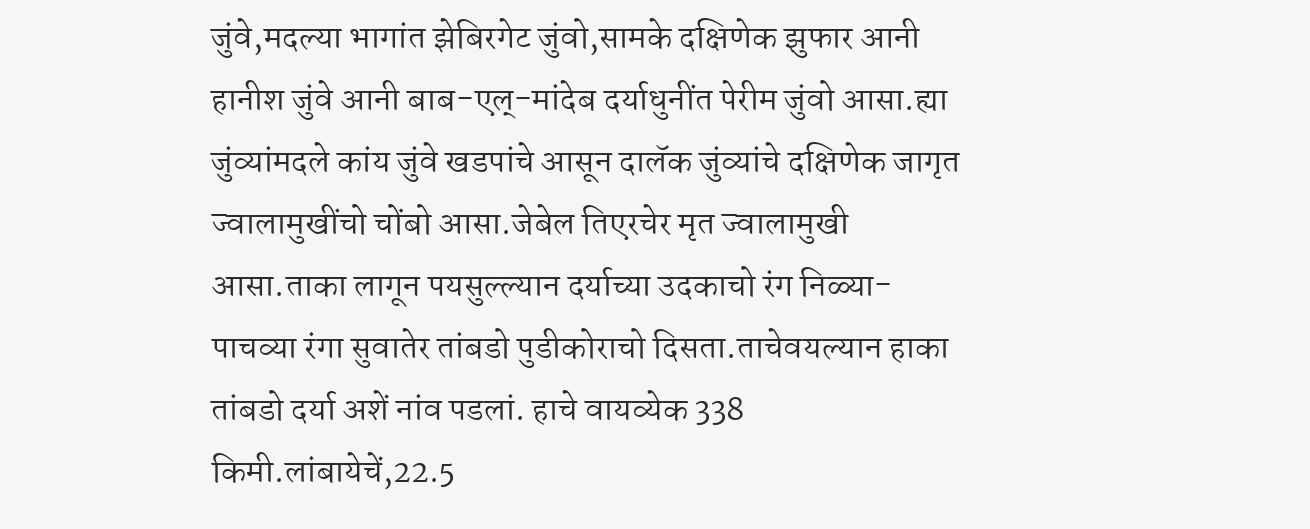जुंवे,मदल्या भागांत झेबिरगेट जुंवो,सामके दक्षिणेक झुफार आनी हानीश जुंवे आनी बाब-एल्-मांदेब दर्याधुनींत पेरीम जुंवो आसा.ह्या जुंव्यांमदले कांय जुंवे खडपांचे आसून दालॅक जुंव्यांचे दक्षिणेक जागृत ज्वालामुखींचो चोंबो आसा.जेबेल तिएरचेर मृत ज्वालामुखी आसा.ताका लागून पयसुल्ल्यान दर्याच्या उदकाचो रंग निळ्या-पाचव्या रंगा सुवातेर तांबडो पुडीकोराचो दिसता.ताचेवयल्यान हाका तांबडो दर्या अशें नांव पडलां. हाचे वायव्येक 338 किमी.लांबायेचें,22.5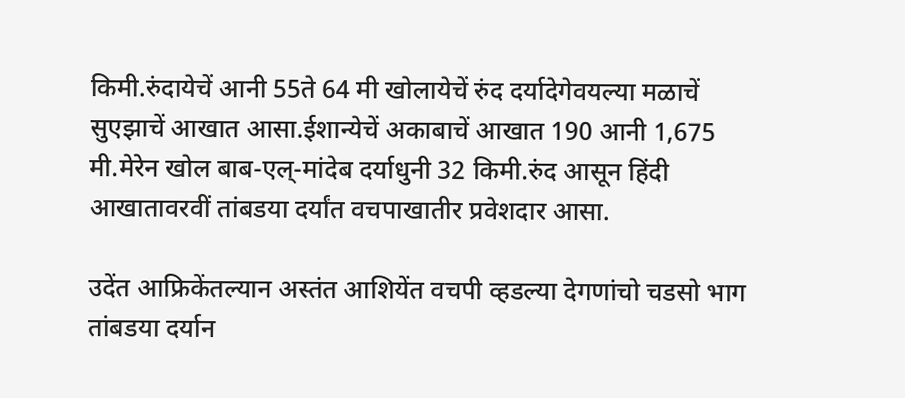किमी.रुंदायेचें आनी 55ते 64 मी खोलायेचें रुंद दर्यादेगेवयल्या मळाचें सुएझाचें आखात आसा.ईशान्येचें अकाबाचें आखात 190 आनी 1,675 मी.मेरेन खोल बाब-एल्-मांदेब दर्याधुनी 32 किमी.रुंद आसून हिंदी आखातावरवीं तांबडया दर्यांत वचपाखातीर प्रवेशदार आसा.

उदेंत आफ्रिकेंतल्यान अस्तंत आशियेंत वचपी व्हडल्या देगणांचो चडसो भाग तांबडया दर्यान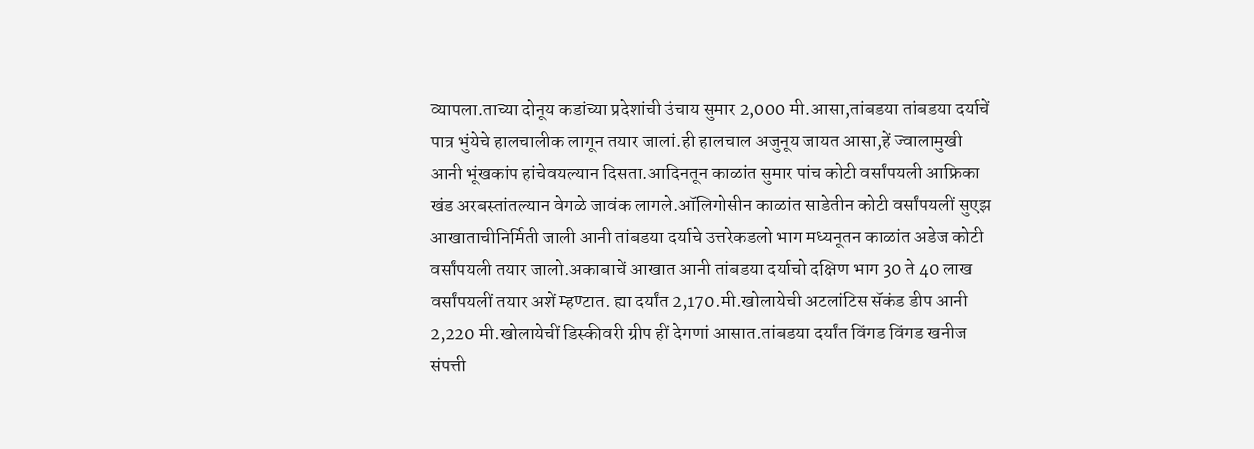व्यापला.ताच्या दोनूय कडांच्या प्रदेशांची उंचाय सुमार 2,000 मी.आसा,तांबडया तांबडया दर्याचें पात्र भुंयेचे हालचालीक लागून तयार जालां.ही हालचाल अजुनूय जायत आसा,हें ज्वालामुखी आनी भूंखकांप हांचेवयल्यान दिसता.आदिनतून काळांत सुमार पांच कोटी वर्सांपयली आफ्रिका खंड अरबस्तांतल्यान वेगळे जावंक लागले.ऑलिगोसीन काळांत साडेतीन कोटी वर्सांपयलीं सुएझ आखाताचीनिर्मिती जाली आनी तांबडया दर्याचे उत्तरेकडलो भाग मध्यनूतन काळांत अडेज कोटी वर्सांपयली तयार जालो.अकाबाचें आखात आनी तांबडया दर्याचो दक्षिण भाग 30 ते 40 लाख वर्सांपयलीं तयार अशें म्हण्टात. ह्या दर्यांत 2,170.मी.खोलायेची अटलांटिस सॅकंड डीप आनी 2,220 मी.खोलायेचीं डिस्कीवरी ग्रीप हीं देगणां आसात.तांबडया दर्यांत विंगड विंगड खनीज संपत्ती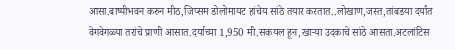आसा.बाष्पीभवन करुन मीठ,जिप्सम डोलोमायट हांचेय सांठे तयार करतात..लोखाण,जस्त,तांबडया दर्यांत वेगवेगळ्या तरांचे प्राणी आसात.दर्याच्या 1,950 मी.सकयल हून,खाऱ्या उदकाचे सांठे आसता.अटलांटिस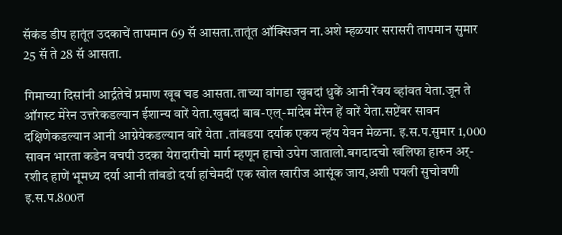सॅकंड डीप हातूंत उदकाचें तापमान 69 सॅ आसता.तातूंत ऑक्सिजन ना.अशे म्हळयार सरासरी तापमान सुमार 25 सॅ ते 28 सॅ आसता.

गिमाच्या दिसांनी आर्द्रतेचें प्रमाण खूब चड आसता.ताच्या वांगडा खुबदां धुकें आनी रेंवय व्हांवत येता.जून ते ऑगस्ट मेरेन उत्तरेकडल्यान ईशान्य वारें येता.खुबदां बाब-एल्-मांदेब मेरेन हें वारें येता.सप्टेंबर सावन दक्षिणेकडल्यान आनी आग्नेयेकडल्यान वारें येता .तांबडया दर्याक एकय न्हंय येवन मेळना. इ.स.प.सुमार 1,000 सावन भारता कडेन वचपी उदका येरादारीचो मार्ग म्हणून हाचो उपेग जातालो.बगदादचो खलिफा हारुन अर्-रशीद हाणें भूमध्य दर्या आनी तांबडो दर्या हांचेमदीं एक खोल खारीज आसूंक जाय,अशी पयली सुचोवणी इ.स.प.800त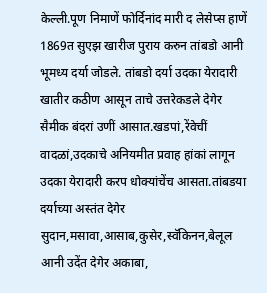केल्ली.पूण निमाणें फोर्दिनांद मारी द लेसेप्स हाणें 1869त सुएझ खारीज पुराय करुन तांबडो आनी भूमध्य दर्या जोडले. तांबडो दर्या उदका येरादारी खातीर कठीण आसून ताचे उत्तरेकडले देगेर सैमीक बंदरां उणीं आसात.खडपां,रेंवेचीं वादळां,उदकाचे अनियमीत प्रवाह हांकां लागून उदका येरादारी करप धोक्यांचेंच आसता.तांबडया दर्याच्या अस्तंत देगेर सुदान,मसावा,आसाब,कुसेर,स्वॅकिनन,बेलूल आनी उदेंत देगेर अकाबा,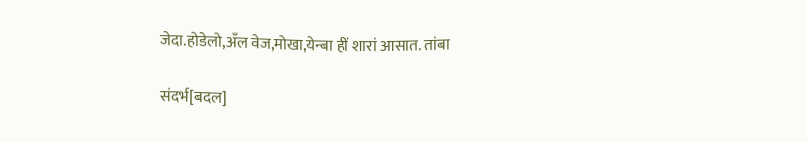जेदा.होडेलो,अँल वेज,मोखा,येन्बा हीं शारां आसात. तांबा

संदर्भ[बदल]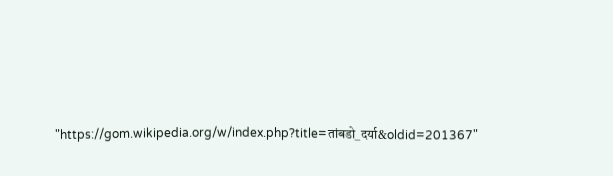"https://gom.wikipedia.org/w/index.php?title=तांबडो_दर्या&oldid=201367"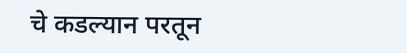चे कडल्यान परतून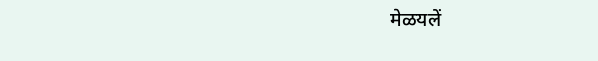मेळयलें